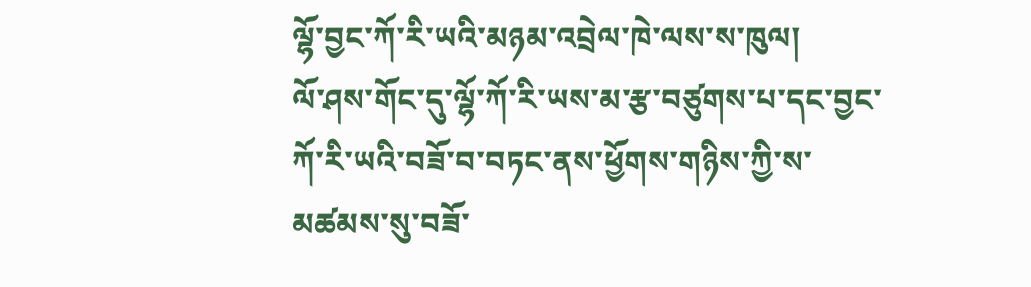ལྷོ་བྱང་ཀོ་རི་ཡའི་མཉམ་འབྲེལ་ཁེ་ལས་ས་ཁུལ།
ལོ་ཤས་གོང་དུ་ལྷོ་ཀོ་རི་ཡས་མ་རྩ་བཙུགས་པ་དང་བྱང་ཀོ་རི་ཡའི་བཟོ་བ་བཏང་ནས་ཕྱོགས་གཉིས་ཀྱི་ས་མཚམས་སུ་བཟོ་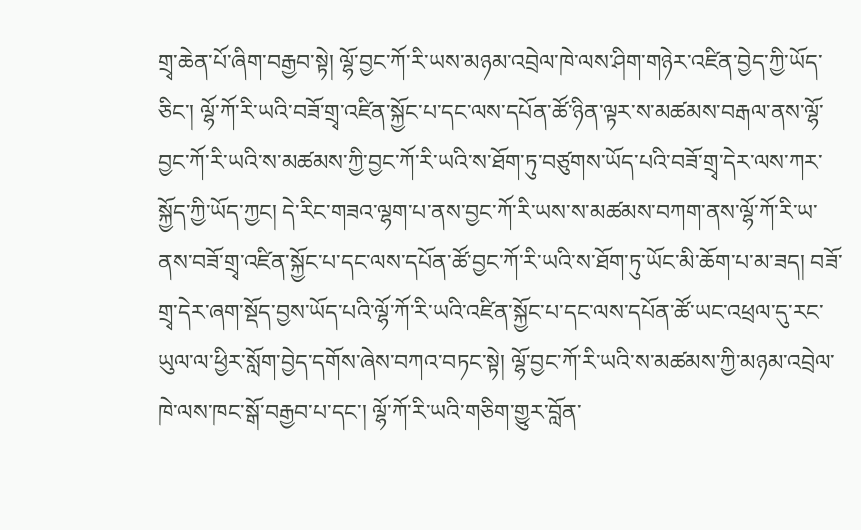གྲྭ་ཆེན་པོ་ཞིག་བརྒྱབ་སྟེ། ལྷོ་བྱང་ཀོ་རི་ཡས་མཉམ་འབྲེལ་ཁེ་ལས་ཤིག་གཉེར་འཛིན་བྱེད་ཀྱི་ཡོད་ཅིང་། ལྷོ་ཀོ་རི་ཡའི་བཟོ་གྲྭ་འཛིན་སྐྱོང་པ་དང་ལས་དཔོན་ཚོ་ཉིན་ལྟར་ས་མཚམས་བརྒལ་ནས་ལྷོ་བྱང་ཀོ་རི་ཡའི་ས་མཚམས་ཀྱི་བྱང་ཀོ་རི་ཡའི་ས་ཐོག་ཏུ་བཙུགས་ཡོད་པའི་བཟོ་གྲྭ་དེར་ལས་ཀར་སྐྱོད་ཀྱི་ཡོད་ཀྱང། དེ་རིང་གཟའ་ལྷག་པ་ནས་བྱང་ཀོ་རི་ཡས་ས་མཚམས་བཀག་ནས་ལྷོ་ཀོ་རི་ཡ་ནས་བཟོ་གྲྭ་འཛིན་སྐྱོང་པ་དང་ལས་དཔོན་ཚོ་བྱང་ཀོ་རི་ཡའི་ས་ཐོག་ཏུ་ཡོང་མི་ཆོག་པ་མ་ཟད། བཟོ་གྲྭ་དེར་ཞག་སྡོད་བྱས་ཡོད་པའི་ལྷོ་ཀོ་རི་ཡའི་འཛིན་སྐྱོང་པ་དང་ལས་དཔོན་ཚོ་ཡང་འཕྲལ་དུ་རང་ཡུལ་ལ་ཕྱིར་སློག་བྱེད་དགོས་ཞེས་བཀའ་བཏང་སྟེ། ལྷོ་བྱང་ཀོ་རི་ཡའི་ས་མཚམས་ཀྱི་མཉམ་འབྲེལ་ཁེ་ལས་ཁང་སྒོ་བརྒྱབ་པ་དང་། ལྷོ་ཀོ་རི་ཡའི་གཅིག་གྱུར་བློན་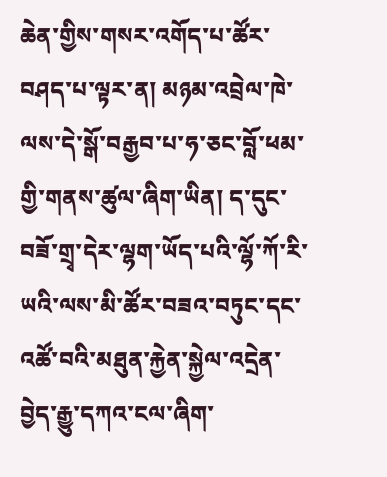ཆེན་གྱིས་གསར་འགོད་པ་ཚོར་བཤད་པ་ལྟར་ན། མཉམ་འབྲེལ་ཁེ་ལས་དེ་སྒོ་བརྒྱབ་པ་ཧ་ཅང་བློ་ཕམ་གྱི་གནས་ཚུལ་ཞིག་ཡིན། ད་དུང་བཟོ་གྲྭ་དེར་ལྷག་ཡོད་པའི་ལྷོ་ཀོ་རི་ཡའི་ལས་མི་ཚོར་བཟའ་བཏུང་དང་འཚོ་བའི་མཐུན་རྐྱེན་སྐྱེལ་འདྲེན་བྱེད་རྒྱུ་དཀའ་ངལ་ཞིག་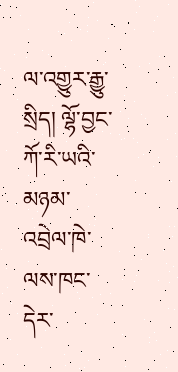ལ་འགྱུར་རྒྱུ་སྲིད། ལྷོ་བྱང་ཀོ་རི་ཡའི་མཉམ་འབྲེལ་ཁེ་ལས་ཁང་དེར་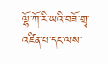ལྷོ་ཀོ་རི་ཡའི་བཟོ་གྲྭ་འཛིན་པ་དང་ལས་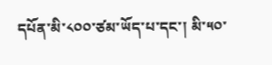དཔོན་མི་༨༠༠་ཙམ་ཡོད་པ་དང་། མི་༥༠་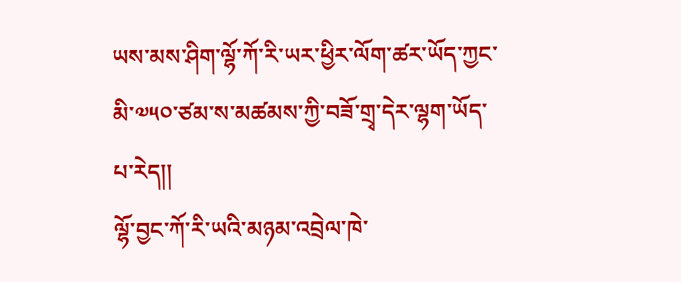ཡས་མས་ཤིག་ལྷོ་ཀོ་རི་ཡར་ཕྱིར་ལོག་ཚར་ཡོད་ཀྱང་མི་༧༥༠་ཙམ་ས་མཚམས་ཀྱི་བཟོ་གྲྭ་དེར་ལྷག་ཡོད་པ་རེད།།
ལྷོ་བྱང་ཀོ་རི་ཡའི་མཉམ་འབྲེལ་ཁེ་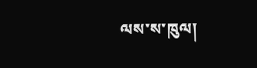ལས་ས་ཁུལ།